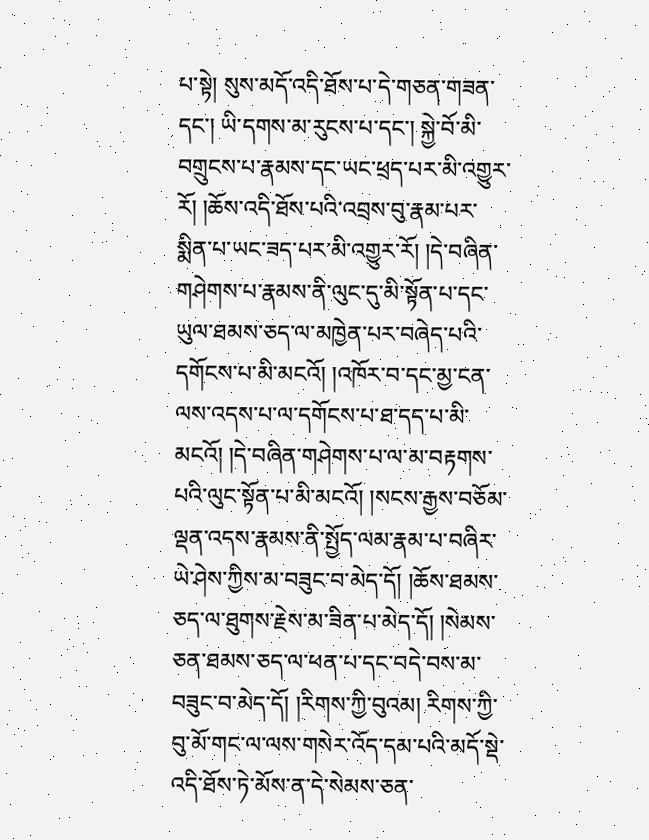པ་སྟེ། སུས་མདོ་འདི་ཐོས་པ་དེ་གཅན་གཟན་དང་། ཡི་དགས་མ་རུངས་པ་དང་། སྐྱེ་བོ་མི་བགྲུངས་པ་རྣམས་དང་ཡང་ཕྲད་པར་མི་འགྱུར་རོ། །ཆོས་འདི་ཐོས་པའི་འབྲས་བུ་རྣམ་པར་སྨིན་པ་ཡང་ཟད་པར་མི་འགྱུར་རོ། །དེ་བཞིན་གཤེགས་པ་རྣམས་ནི་ལུང་དུ་མི་སྟོན་པ་དང་ཡུལ་ཐམས་ཅད་ལ་མཁྱེན་པར་བཞེད་པའི་དགོངས་པ་མི་མངའོ། །འཁོར་བ་དང་མྱ་ངན་ལས་འདས་པ་ལ་དགོངས་པ་ཐ་དད་པ་མི་མངའོ། །དེ་བཞིན་གཤེགས་པ་ལ་མ་བརྟགས་པའི་ལུང་སྟོན་པ་མི་མངའོ། །སངས་རྒྱས་བཅོམ་ལྡན་འདས་རྣམས་ནི་སྤྱོད་ལམ་རྣམ་པ་བཞིར་ཡེ་ཤེས་ཀྱིས་མ་བཟུང་བ་མེད་དོ། །ཆོས་ཐམས་ཅད་ལ་ཐུགས་རྗེས་མ་ཟིན་པ་མེད་དོ། །སེམས་ཅན་ཐམས་ཅད་ལ་ཕན་པ་དང་བདེ་བས་མ་བཟུང་བ་མེད་དོ། །རིགས་ཀྱི་བུའམ། རིགས་ཀྱི་བུ་མོ་གང་ལ་ལས་གསེར་འོད་དམ་པའི་མདོ་སྡེ་འདི་ཐོས་ཏེ་མོས་ན་དེ་སེམས་ཅན་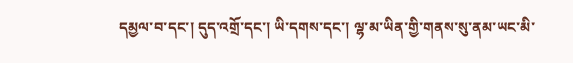དམྱལ་བ་དང་། དུད་འགྲོ་དང་། ཡི་དགས་དང་། ལྷ་མ་ཡིན་གྱི་གནས་སུ་ནམ་ཡང་མི་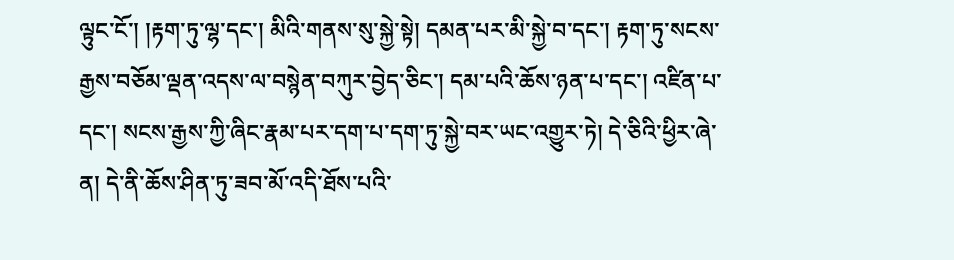ལྟུང་ངོ་། །རྟག་ཏུ་ལྷ་དང་། མིའི་གནས་སུ་སྐྱེ་སྟེ། དམན་པར་མི་སྐྱེ་བ་དང་། རྟག་ཏུ་སངས་རྒྱས་བཅོམ་ལྡན་འདས་ལ་བསྙེན་བཀུར་བྱེད་ཅིང་། དམ་པའི་ཆོས་ཉན་པ་དང་། འཛིན་པ་དང་། སངས་རྒྱས་ཀྱི་ཞིང་རྣམ་པར་དག་པ་དག་ཏུ་སྐྱེ་བར་ཡང་འགྱུར་ཏེ། དེ་ཅིའི་ཕྱིར་ཞེ་ན། དེ་ནི་ཆོས་ཤིན་ཏུ་ཟབ་མོ་འདི་ཐོས་པའི་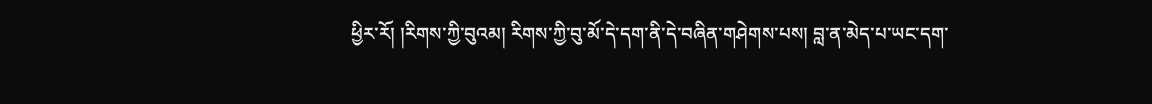ཕྱིར་རོ། །རིགས་ཀྱི་བུའམ། རིགས་ཀྱི་བུ་མོ་དེ་དག་ནི་དེ་བཞིན་གཤེགས་པས། བླ་ན་མེད་པ་ཡང་དག་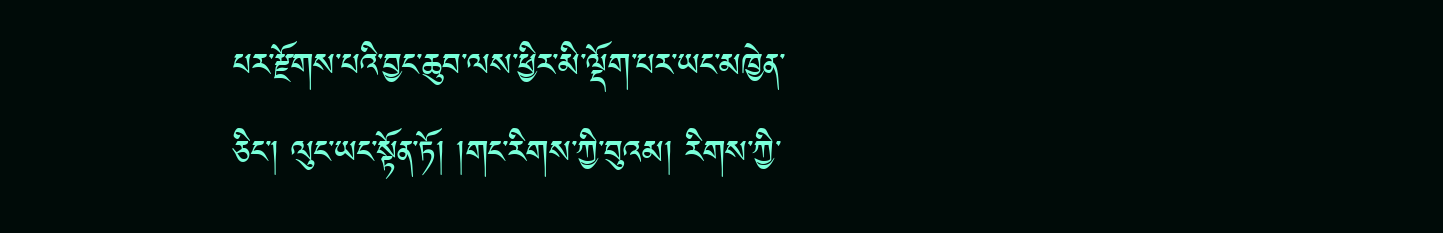པར་རྫོགས་པའི་བྱང་ཆུབ་ལས་ཕྱིར་མི་ལྡོག་པར་ཡང་མཁྱེན་ཅིང་། ལུང་ཡང་སྟོན་ཏོ། །གང་རིགས་ཀྱི་བུའམ། རིགས་ཀྱི་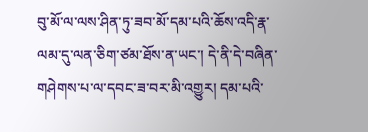བུ་མོ་ལ་ལས་ཤིན་ཏུ་ཟབ་མོ་དམ་པའི་ཆོས་འདི་རྣ་ལམ་དུ་ལན་ཅིག་ཙམ་ཐོས་ན་ཡང་། དེ་ནི་དེ་བཞིན་གཤེགས་པ་ལ་དབང་ཟ་བར་མི་འགྱུར། དམ་པའི་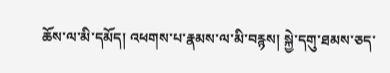ཆོས་ལ་མི་དམོད། འཕགས་པ་རྣམས་ལ་མི་བརྙས། སྐྱེ་དགུ་ཐམས་ཅད་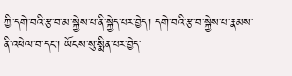ཀྱི་དགེ་བའི་རྩ་བ་མ་སྐྱེས་པ་ནི་སྐྱེད་པར་བྱེད། དགེ་བའི་རྩ་བ་སྐྱེས་པ་རྣམས་ནི་འཕེལ་བ་དང་། ཡོངས་སུ་སྨིན་པར་བྱེད་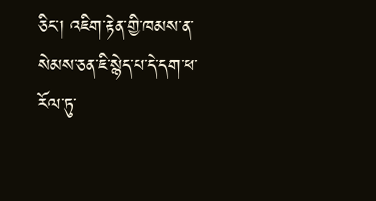ཅིང་། འཇིག་རྟེན་གྱི་ཁམས་ན་སེམས་ཅན་ཇི་སྙེད་པ་དེ་དག་ཕ་རོལ་ཏུ་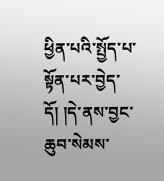ཕྱིན་པའི་སྤྱོད་པ་སྟོན་པར་བྱེད་དོ། །དེ་ནས་བྱང་ཆུབ་སེམས་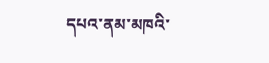དཔའ་ནམ་མཁའི་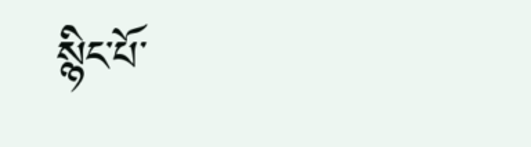སྙིང་པོ་